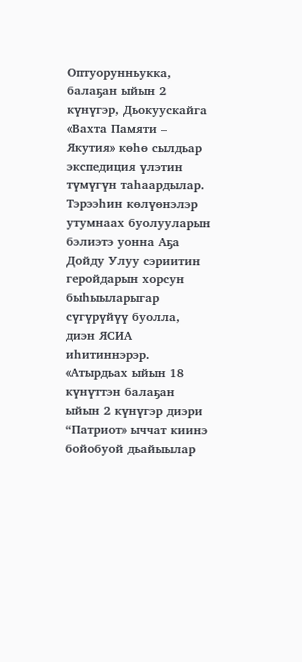Оптуорунньукка, балаҕан ыйын 2 күнүгэр, Дьокуускайга «Вахта Памяти – Якутия» көһө сылдьар экспедиция үлэтин түмүгүн таһаардылар. Тэрээһин көлүөнэлэр утумнаах буолууларын бэлиэтэ уонна Аҕа Дойду Улуу сэриитин геройдарын хорсун быһыыларыгар сүгүрүйүү буолла, диэн ЯСИА иһитиннэрэр.
«Атырдьах ыйын 18 күнүттэн балаҕан ыйын 2 күнүгэр диэри “Патриот» ыччат киинэ бойобуой дьайыылар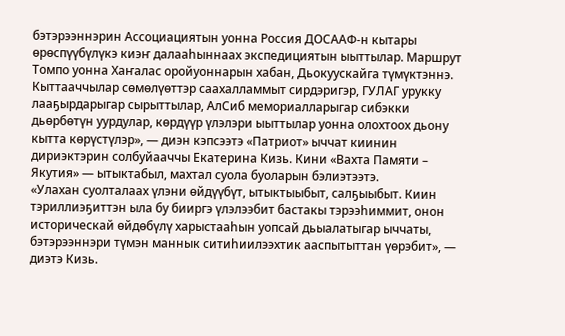бэтэрээннэрин Ассоциациятын уонна Россия ДОСААФ-н кытары өрөспүүбүлүкэ киэҥ далааһыннаах экспедициятын ыыттылар. Маршрут Томпо уонна Хаҥалас оройуоннарын хабан, Дьокуускайга түмүктэннэ. Кыттааччылар сөмөлүөттэр саахалламмыт сирдэригэр, ГУЛАГ урукку лааҕырдарыгар сырыттылар, АлСиб мемориалларыгар сибэкки дьөрбөтүн уурдулар, көрдүүр үлэлэри ыыттылар уонна олохтоох дьону кытта көрүстүлэр», — диэн кэпсээтэ «Патриот» ыччат киинин дириэктэрин солбуйааччы Екатерина Кизь. Кини «Вахта Памяти – Якутия» — ытыктабыл, махтал суола буоларын бэлиэтээтэ.
«Улахан суолталаах үлэни өйдүүбүт, ытыктыыбыт, салҕыыбыт. Киин тэриллиэҕиттэн ыла бу бииргэ үлэлээбит бастакы тэрээһиммит, онон историческай өйдөбүлү харыстааһын уопсай дьыалатыгар ыччаты, бэтэрээннэри түмэн маннык ситиһиилээхтик ааспытыттан үөрэбит», — диэтэ Кизь.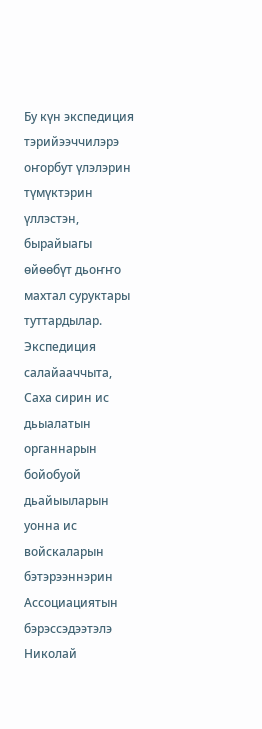Бу күн экспедиция тэрийээччилэрэ оҥорбут үлэлэрин түмүктэрин үллэстэн, бырайыагы өйөөбүт дьоҥҥо махтал суруктары туттардылар.
Экспедиция салайааччыта, Саха сирин ис дьыалатын органнарын бойобуой дьайыыларын уонна ис войскаларын бэтэрээннэрин Ассоциациятын бэрэссэдээтэлэ Николай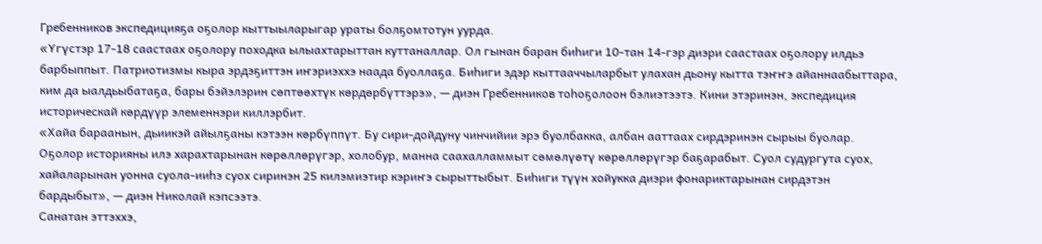Гребенников экспедицияҕа оҕолор кыттыыларыгар ураты болҕомтотун уурда.
«Үгүстэр 17-18 саастаах оҕолору походка ылыахтарыттан куттаналлар. Ол гынан баран биһиги 10-тан 14-гэр диэри саастаах оҕолору илдьэ барбыппыт. Патриотизмы кыра эрдэҕиттэн иҥэриэххэ наада буоллаҕа. Биһиги эдэр кыттааччыларбыт улахан дьону кытта тэҥҥэ айаннаабыттара, ким да ыалдьыбатаҕа, бары бэйэлэрин сөптөөхтүк көрдөрбүттэрэ», — диэн Гребенников тоһоҕолоон бэлиэтээтэ. Кини этэринэн, экспедиция историческай көрдүүр элеменнэри киллэрбит.
«Хайа бараанын, дьиикэй айылҕаны кэтээн көрбүппүт. Бу сири-дойдуну чинчийии эрэ буолбакка, албан ааттаах сирдэринэн сырыы буолар. Оҕолор историяны илэ харахтарынан көрөллөрүгэр, холобур, манна саахалламмыт сөмөлүөтү көрөллөрүгэр баҕарабыт. Суол судургута суох, хайаларынан уонна суола-ииһэ суох сиринэн 25 килэмиэтир кэриҥэ сырыттыбыт. Биһиги түүн хойукка диэри фонариктарынан сирдэтэн бардыбыт», — диэн Николай кэпсээтэ.
Санатан эттэххэ,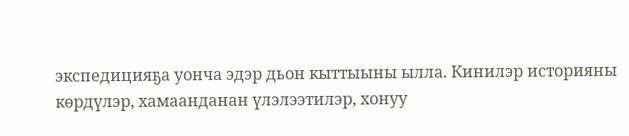экспедицияҕа уонча эдэр дьон кыттыыны ылла. Кинилэр историяны көрдүлэр, хамаанданан үлэлээтилэр, хонуу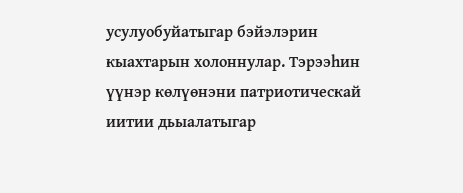усулуобуйатыгар бэйэлэрин кыахтарын холоннулар. Тэрээһин үүнэр көлүөнэни патриотическай иитии дьыалатыгар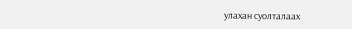улахан суолталаах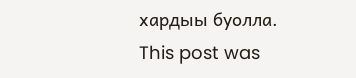хардыы буолла.
This post was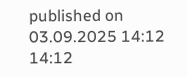published on 03.09.2025 14:12 14:12